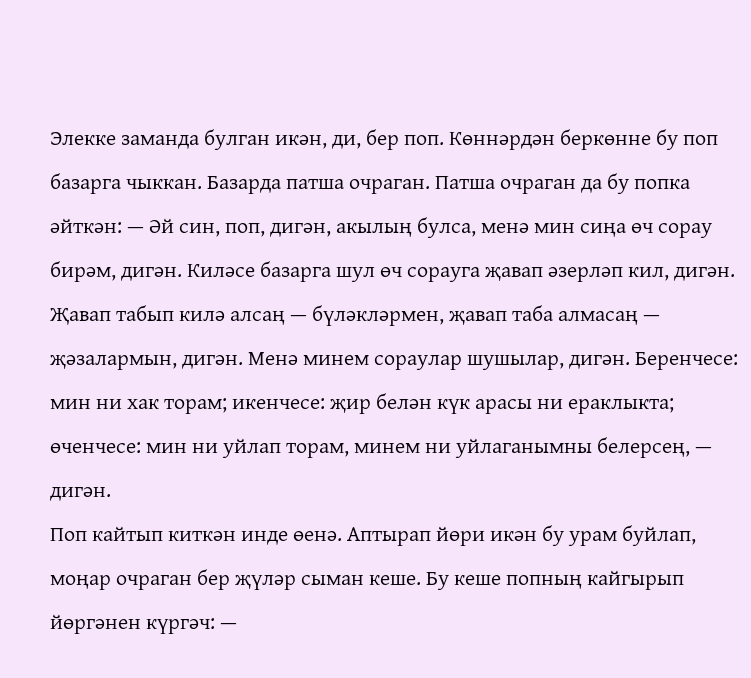Элекке заманда булган икән, ди, бер поп. Көннәрдән беркөнне бу поп базарга чыккан. Базарда патша очраган. Патша очраган да бу попка әйткән: — Әй син, поп, дигән, акылың булса, менә мин сиңа өч сорау бирәм, дигән. Киләсе базарга шул өч сорауга җавап әзерләп кил, дигән. Җавап табып килә алсаң — бүләкләрмен, җавап таба алмасаң — җәзалармын, дигән. Менә минем сораулар шушылар, дигән. Беренчесе: мин ни хак торам; икенчесе: җир белән күк арасы ни ераклыкта; өченчесе: мин ни уйлап торам, минем ни уйлаганымны белерсең, — дигән.
Поп кайтып киткән инде өенә. Аптырап йөри икән бу урам буйлап, моңар очраган бер җүләр сыман кеше. Бу кеше попның кайгырып йөргәнен күргәч: —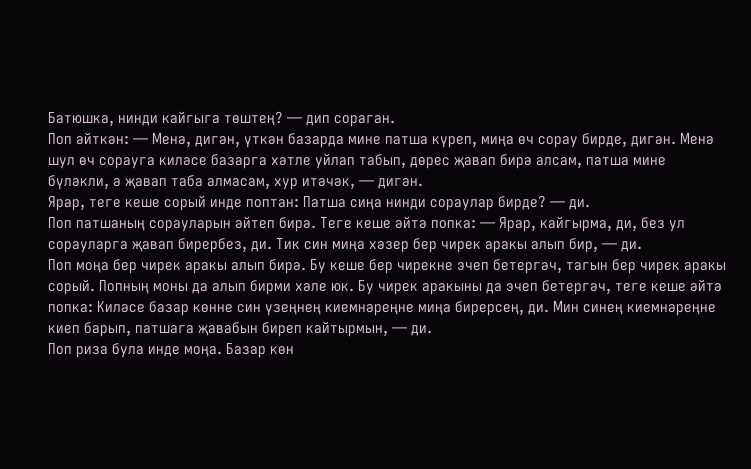Батюшка, нинди кайгыга төштең? — дип сораган.
Поп әйткән: — Менә, дигән, үткән базарда мине патша күреп, миңа өч сорау бирде, дигән. Менә шул өч сорауга киләсе базарга хәтле уйлап табып, дөрес җавап бирә алсам, патша мине бүләкли, ә җавап таба алмасам, хур итәчәк, — дигән.
Ярар, теге кеше сорый инде поптан: Патша сиңа нинди сораулар бирде? — ди.
Поп патшаның сорауларын әйтеп бирә. Теге кеше әйтә попка: — Ярар, кайгырма, ди, без ул сорауларга җавап бирербез, ди. Тик син миңа хәзер бер чирек аракы алып бир, — ди.
Поп моңа бер чирек аракы алып бирә. Бу кеше бер чирекне эчеп бетергәч, тагын бер чирек аракы сорый. Попның моны да алып бирми хәле юк. Бу чирек аракыны да эчеп бетергәч, теге кеше әйтә попка: Киләсе базар көнне син үзеңнең киемнәреңне миңа бирерсең, ди. Мин синең киемнәреңне киеп барып, патшага җавабын биреп кайтырмын, — ди.
Поп риза була инде моңа. Базар көн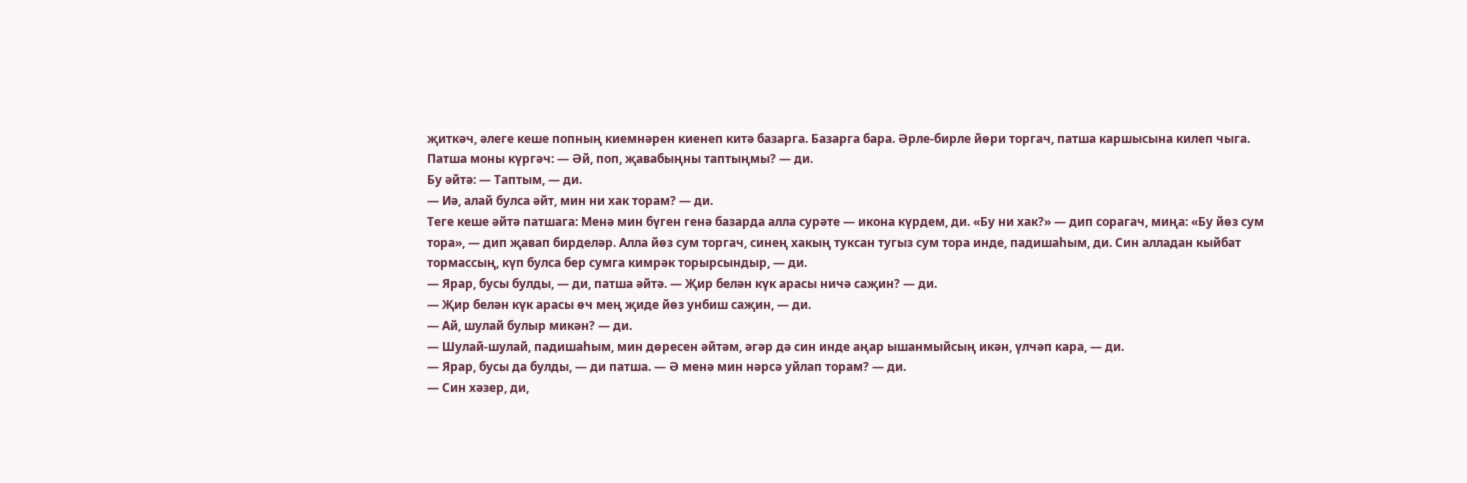җиткәч, әлеге кеше попның киемнәрен киенеп китә базарга. Базарга бара. Әрле-бирле йөри торгач, патша каршысына килеп чыга. Патша моны күргәч: — Әй, поп, җавабыңны таптыңмы? — ди.
Бу әйтә: — Таптым, — ди.
— Иә, алай булса әйт, мин ни хак торам? — ди.
Теге кеше әйтә патшага: Менә мин бүген генә базарда алла сурәте — икона күрдем, ди. «Бу ни хак?» — дип сорагач, миңа: «Бу йөз сум тора», — дип җавап бирделәр. Алла йөз сум торгач, синең хакың туксан тугыз сум тора инде, падишаһым, ди. Син алладан кыйбат тормассың, күп булса бер сумга кимрәк торырсындыр, — ди.
— Ярар, бусы булды, — ди, патша әйтә. — Җир белән күк арасы ничә саҗин? — ди.
— Җир белән күк арасы өч мең җиде йөз унбиш саҗин, — ди.
— Ай, шулай булыр микән? — ди.
— Шулай-шулай, падишаһым, мин дөресен әйтәм, әгәр дә син инде аңар ышанмыйсың икән, үлчәп кара, — ди.
— Ярар, бусы да булды, — ди патша. — Ә менә мин нәрсә уйлап торам? — ди.
— Син хәзер, ди,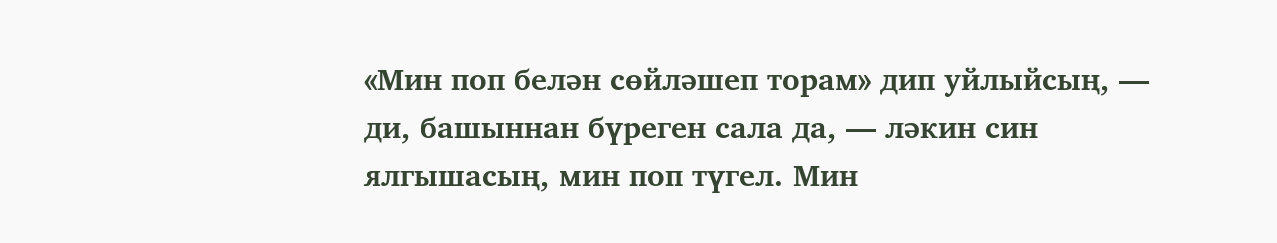«Мин поп белән сөйләшеп торам» дип уйлыйсың, — ди, башыннан бүреген сала да, — ләкин син ялгышасың, мин поп түгел. Мин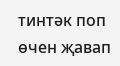тинтәк поп өчен җавап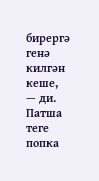бирергә генә килгән кеше, — ди.
Патша теге попка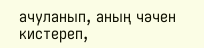ачуланып, аның чәчен кистереп,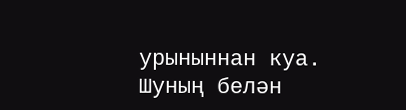урыныннан куа. Шуның белән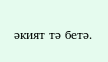әкият тә бетә.